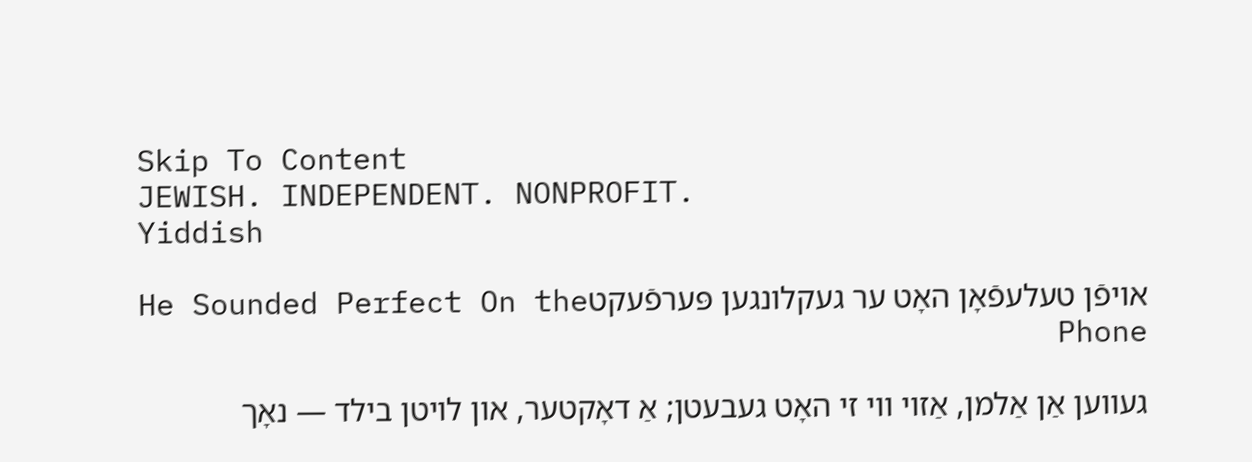Skip To Content
JEWISH. INDEPENDENT. NONPROFIT.
Yiddish

אויפֿן טעלעפֿאָן האָט ער געקלונגען פּערפֿעקטHe Sounded Perfect On the Phone

געווען אַן אַלמן, אַזוי ווי זי האָט געבעטן; אַ דאָקטער, און לויטן בילד — נאָך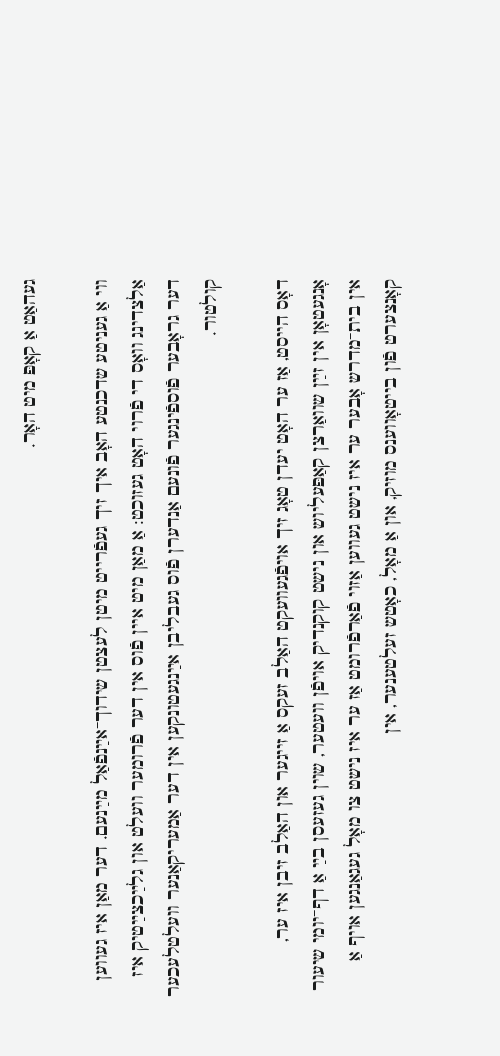געהאַט אַ קאָפּ מיט האָר.

ווי אַ געניטע שדכנטע האָב איך זיך געפֿרייט מיטן לעצטן שידוך־אײַנפֿאַל מײַנעם. דער מאַן איז געווען אַלצדינג וואָס די פֿרוי האָט געזוכט: אַ מאַן מיט איין פֿוס אין דער פֿרומער וועלט און גלײַכצײַטיק איז דער גראָבער פֿוספֿינגער פֿונעם אַנדערן פֿוס געבליבן אײַנגעטונקען אין דער אַמעריקאַנער וועלטלעכער קולטור.

דאָס הייסט, אַז ער האָט יעדן טאָג זיך אויפֿגעוועקט האַלב זעקס אַ זייגער און האַלב זיבן איז ער, אָנגעטאָן אין זײַן שוואַרצן קאַפּעליוש און נישט קוקנדיק אויפֿן וועטער, שוין געזעסן בײַ אַ דף־יומי שיעור אין בית־מדרש אָבער ער איז נישט געווען אַזוי פֿאַרפֿרומט אַז ער איז נישט צו מאָל געגאַנגען אויף אַ קאָנצערט פֿון בייטאָווענס מוזיק, און אַ מאָל, כאָטש זעלטענער, אין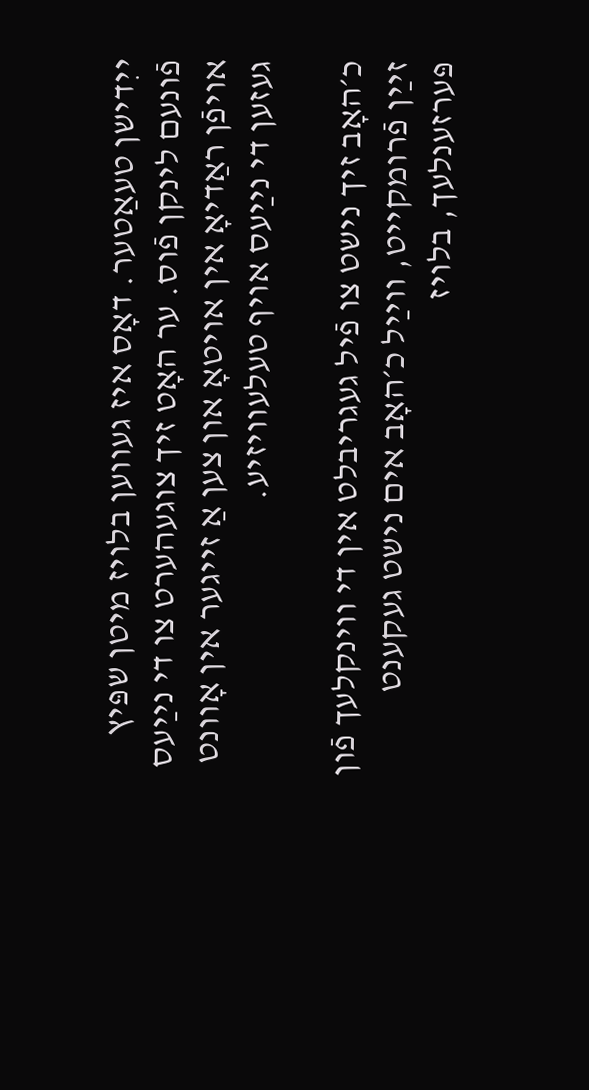ייִדישן טעאַטער. דאָס איז געווען בלויז מיטן שפּיץ פֿונעם לינקן פֿוס. ער האָט זיך צוגעהערט צו די נײַעס אויפֿן ראַדיאָ אין אויטאָ און צען אַ זייגער אין אָוונט געזען די נײַעס אויף טעלעוויזיע.

כ׳האָב זיך נישט צו פֿיל געגריבלט אין די ווינקלעך פֿון זײַן פֿרומקייט, ווײַל כ׳האָב אים נישט געקענט פּערזענלעך, בלויז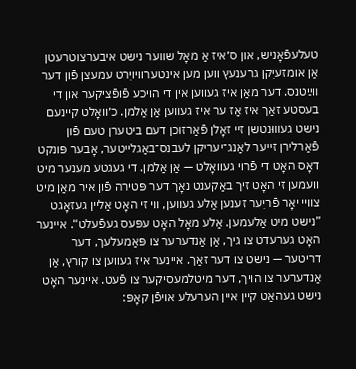טעלעפֿאָניש, און ס׳איז אַ מאָל שווער נישט איבערצוטרעטן אַן אומזעיִקן גרענעץ ווען מען אינטערוויויִרט עמעצן פֿון דער װײַטנס. דער מאַן איז געווען אין די הויכע פֿופֿציקער און די בעסטע זאַך איז אַז ער איז געווען אַן אַלמן. כ׳וואָלט קיינעם נישט געוווּנטשן זיי זאָלן פֿאַרזוכן דעם ביטערן טעם פֿון פֿאַרלירן זייער לאַנג־יעריקן לעבנס־באַגלייטער, אָבער פּונקט דאָס האָט די פֿרוי געוואָלט — אַן אַלמן. די געגטע מענער מיט וועמען זי האָט זיך באַקענט נאָך דער פּטירה פֿון איר מאַן מיט צוויי יאָר פֿריִער זענען אַלע געווען, ווי זי האָט אַליין געזאָגט ”נישט מיט אַלעמען. אַלע מאָל האָט עפּעס געפֿעלט“. איינער האָט גערעדט צו גיך, אַן אַנדערער צו פּאַמעלעך, דער דריטער — נישט צו דער זאַך. איינער איז געווען צו קורץ, אַן אַנדערער צו הויך, דער מיטלמעסיקער צו פֿעט. איינער האָט נישט געהאַט קיין איין הערעלע אויפֿן קאָפּ: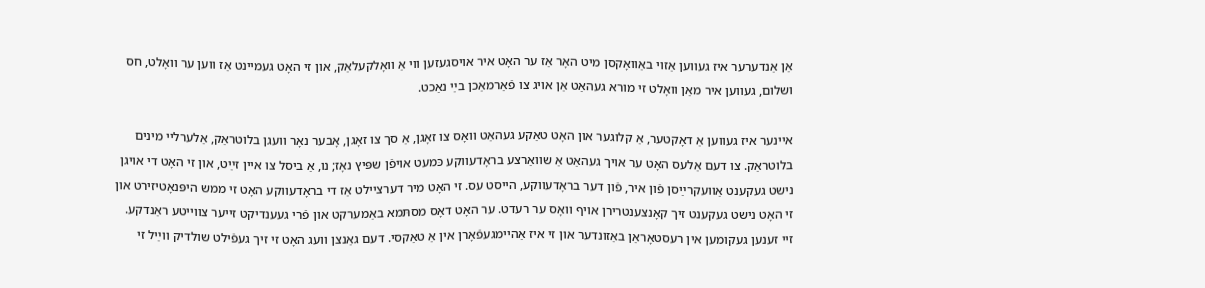אַן אַנדערער איז געווען אַזוי באַוואָקסן מיט האָר אַז ער האָט איר אויסגעזען ווי אַ וואָלקעלאַק, און זי האָט געמיינט אַז ווען ער וואָלט, חס ושלום, געווען איר מאַן וואָלט זי מורא געהאַט אַן אויג צו פֿאַרמאַכן בײַ נאַכט.

איינער איז געווען אַ דאָקטער, אַ קלוגער און האָט טאַקע געהאַט וואָס צו זאָגן, אַ סך צו זאָגן, אָבער נאָר וועגן בלוטראַק, אַלערליי מינים בלוטראַק. צו דעם אַלעס האָט ער אויך געהאַט אַ שוואַרצע בראָדעווקע כּמעט אויפֿן שפּיץ נאָז; נו, אַ ביסל צו איין זײַט, און זי האָט די אויגן נישט געקענט אַוועקרײַסן פֿון איר, פֿון דער בראָדעווקע, הייסט עס. זי האָט מיר דערציילט אַז די בראָדעווקע האָט זי ממש היפּנאָטיזירט און זי האָט נישט געקענט זיך קאָנצענטרירן אויף וואָס ער רעדט. ער האָט דאָס מסתּמא באַמערקט און פֿרי געענדיקט זייער צווייטע ראַנדקע. זיי זענען געקומען אין רעסטאָראַן באַזונדער און זי איז אַהיימגעפֿאָרן אין אַ טאַקסי. דעם גאַנצן וועג האָט זי זיך געפֿילט שולדיק ווײַל זי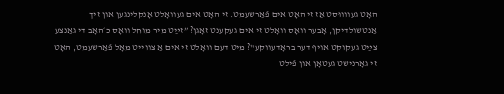האָט געווווּסט אַז זי האָט אים פֿאַרשעמט. זי האָט אים געוואָלט אָנקלינגען און זיך אַנטשולדיקן, אָבער וואָס וואָלט זי אים געקענט זאָגן? ”זײַט מיר מוחל וואָס כ׳האָב די גאַנצע צײַט געקוקט אויף דער בראָדעווקע‟? מיט דעם וואָלט זי אים אַ צווייט מאָל פֿאַרשעמט, האָט זי גאָרנישט געטאָן און פֿילט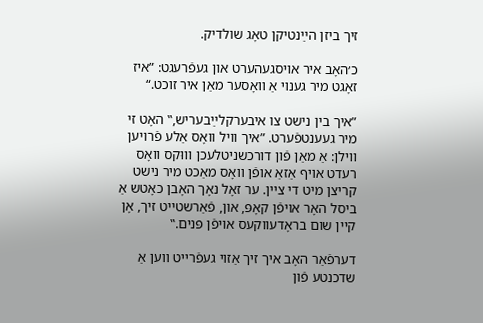זיך ביזן הײַנטיקן טאָג שולדיק.

כ׳האָב איר אויסגעהערט און געפֿרעגט: ”איז זאָגט מיר גענוי אַ וואָסער מאַן איר זוכט.“

”איך בין נישט צו איבערקלײַבעריש,‟ האָט זי מיר געענטפֿערט. ”איך וויל וואָס אַלע פֿרויען ווילן: אַ מאַן פֿון דורכשניטלעכן וווּקס וואָס רעדט אויף אַזאַ אופֿן וואָס מאַכט מיר נישט קריצן מיט די ציין. ער זאָל נאָך האָבן כאָטש אַ ביסל האָר אויפֿן קאָפּ, און, פֿאַרשטייט זיך, אָן קיין שום בראָדעווקעס אויפֿן פּנים.‟

דערפֿאַר האָב איך זיך אַזוי געפֿרייט ווען אַ שדכנטע פֿון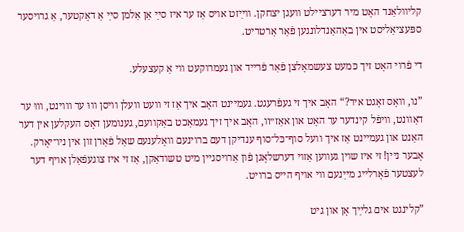קליוולאַנד האָט מיר דערציילט וועגן יצחקן. ווײַזט אויס אַז ער איז סײַ אַן אַלמן סײַ אַ דאָקטער, אַ גרויסער ספּעציאַליסט אין באַהאַנדלונגען פֿאַר אַרטריט.

די פֿרוי האָט זיך כּמעט צעשמאָלצן פֿאַר פֿרייד און געמרוקעט ווי אַ קעצעלע.

”נו, וואָס זאָגט איר?“ האָב איך זי געפֿרעגט. געמיינט האָב איך אַז זי וועט וועלן וויסן וווּ ער וווינט, וווּ ער דאַוונט, וויפֿל קינדער ער האָט און אאַז״װ, האָב איך זיך געמאַכט באַקוועם, גענומען דאָס העקלען אין דער האַנט און געמיינט אַז איך וועל סוף־כּל־סוף ענדיקן דעם ברוינעם וואָלענעם שאַל פֿאַרן זון אין ניו־יאָרק. אָבער ניין! זי איז שוין געווען אַזוי דערשלאָגן פֿון אַרויסגיין מיט טשודאַקן, אַז זי איז צוגעפֿאַלן אויף דער לעצטער פֿאָרלייג מײַנעם ווי אויף הייס ברויט.

”קלינגט אים גלײַך אָן און גיט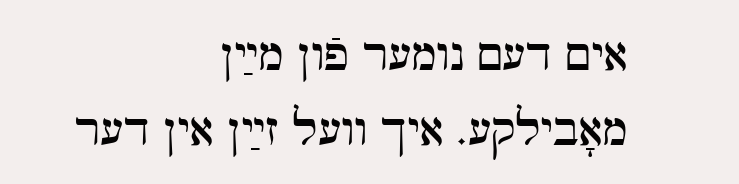אים דעם נומער פֿון מײַן מאָבילקע. איך וועל זײַן אין דער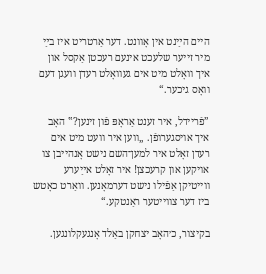היים הײַנט אין אָוונט. דער אַרטריט איז בײַ מיר זייער שלעכט אינעם רעכטן אַקסל און איך וואָלט מיט אים געוואָלט רעדן וועגן דעם וואָס גיכער.“

”פֿריידל, איר זענט אַראָפּ פֿון זינען?‟ האָב איך אויסגערופֿן. „ווען איר וועט מיט אים רעדן זאָלט איר למען־השם נישט אָנהייבן צו אויקען און קרעכצן! איר זאָלט אײַערע ווייטיקן אַפֿילו נישט דערמאָנען. וואַרט כאָטש ביז דער צווייטער ראַנטקע.“

בקיצור, כ׳האָב יצחקן באַלד אָנגעקלונגען.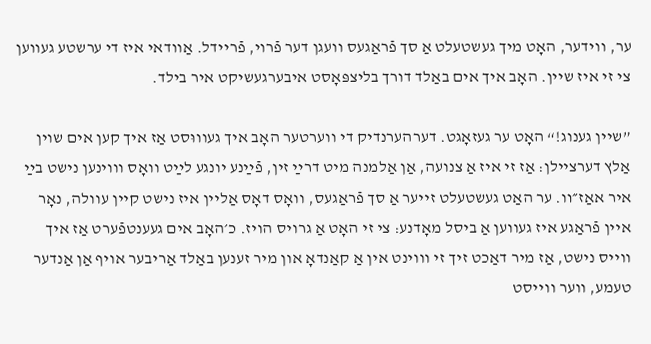ער, ווידער, האָט מיך געשטעלט אַ סך פֿראַגעס וועגן דער פֿרוי, פֿריידל. אַוודאי איז די ערשטע געווען צי זי איז שיין. האָב איך אים באַלד דורך בליצפּאָסט איבערגעשיקט איר בילד.

”שיין גענוג!“ האָט ער געזאָגט. דערהערנדיק די ווערטער האָב איך געוווּסט אַז איך קען אים שוין אַלץ דערציילן: אַז זי איז אַ צנועה, אַן אַלמנה מיט דרײַ זין, פֿײַנע יונגע לײַט וואָס וווינען נישט בײַ איר אאַז״װ. ער האַט געשטעלט זייער אַ סך פֿראַגעס, וואָס דאָס אַליין איז נישט קיין עוולה, נאָר איין פֿראַגע איז געווען אַ ביסל מאָדנע: צי זי האָט אַ גרויס הויז. כ׳האָב אים געענטפֿערט אַז איך ווייס נישט, אַז מיר דאַכט זיך זי וווינט אין אַ קאַנדאָ און מיר זענען באַלד אַריבער אויף אַן אַנדער טעמע, ווער ווייסט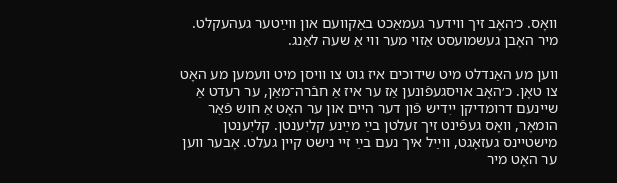וואָס. כ׳האָב זיך ווידער געמאַכט באַקוועם און ווײַטער געהעקלט. מיר האָבן געשמועסט אַזוי מער ווי אַ שעה לאַנג.

ווען מע האַנדלט מיט שידוכים איז גוט צו וויסן מיט וועמען מע האָט צו טאָן. כ׳האָב אויסגעפֿונען אַז ער איז אַ חבֿרה־מאַן, ער רעדט אַ שיינעם דרומדיקן ייִדיש פֿון דער היים און ער האָט אַ חוש פֿאַר הומאָר, וואָס געפֿינט זיך זעלטן בײַ מײַנע קליִענטן. קליִענטן מישטיינס געזאָגט, ווײַל איך נעם בײַ זיי נישט קיין געלט. אָבער ווען ער האָט מיר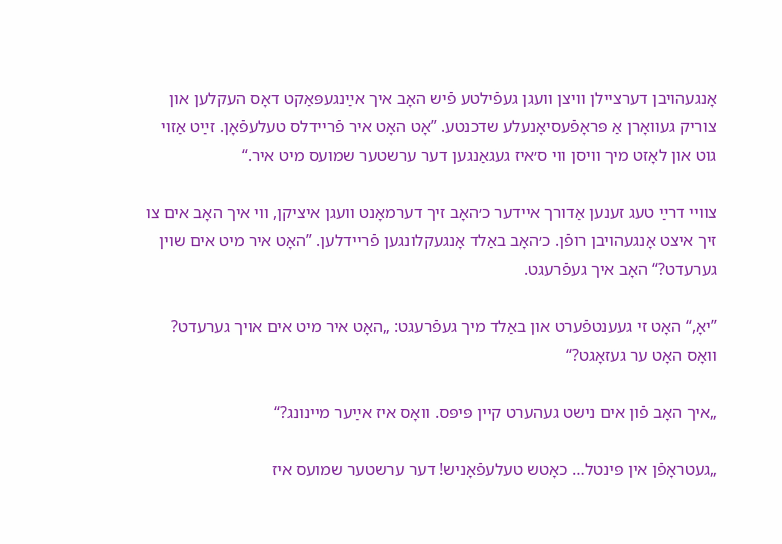אָנגעהויבן דערציילן וויצן וועגן געפֿילטע פֿיש האָב איך אײַנגעפּאַקט דאָס העקלען און צוריק געוואָרן אַ פּראָפֿעסיאָנעלע שדכנטע. ”אָט האָט איר פֿריידלס טעלעפֿאָן. זײַט אַזוי גוט און לאָזט מיך וויסן ווי ס׳איז געגאַנגען דער ערשטער שמועס מיט איר.“

צוויי דרײַ טעג זענען אַדורך איידער כ׳האָב זיך דערמאָנט וועגן איציקן, ווי איך האָב אים צו זיך איצט אָנגעהויבן רופֿן. כ׳האָב באַלד אָנגעקלונגען פֿריידלען. ”האָט איר מיט אים שוין גערעדט?“ האָב איך געפֿרעגט.

”יאָ,“ האָט זי געענטפֿערט און באַלד מיך געפֿרעגט: „האָט איר מיט אים אויך גערעדט? וואָס האָט ער געזאָגט?“

„איך האָב פֿון אים נישט געהערט קיין פּיפּס. וואָס איז אײַער מיינונג?“

„געטראָפֿן אין פּינטל… כאָטש טעלעפֿאָניש! דער ערשטער שמועס איז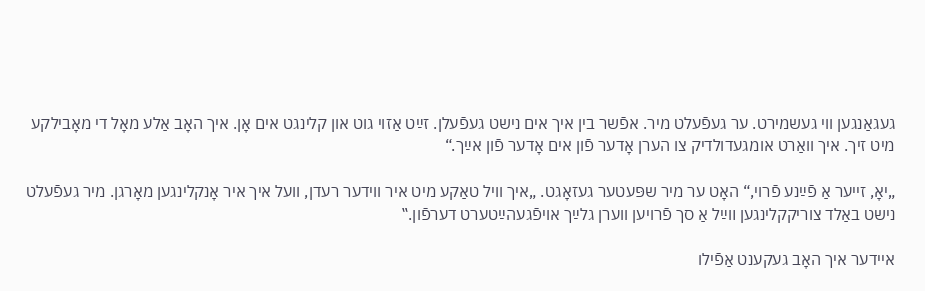געגאַנגען ווי געשמירט. ער געפֿעלט מיר. אפֿשר בין איך אים נישט געפֿעלן. זײַט אַזוי גוט און קלינגט אים אָן. איך האָב אַלע מאָל די מאָבילקע מיט זיך. איך וואַרט אומגעדולדיק צו הערן אָדער פֿון אים אָדער פֿון אײַך.“

„יאָ, זייער אַ פֿײַנע פֿרוי,“ האָט ער מיר שפּעטער געזאָגט. „איך וויל טאַקע מיט איר ווידער רעדן, וועל איך איר אָנקלינגען מאָרגן. מיר געפֿעלט נישט באַלד צוריקקלינגען װײַל אַ סך פֿרויען ווערן גלײַך אויפֿגעהײַטערט דערפֿון.‟

איידער איך האָב געקענט אַפֿילו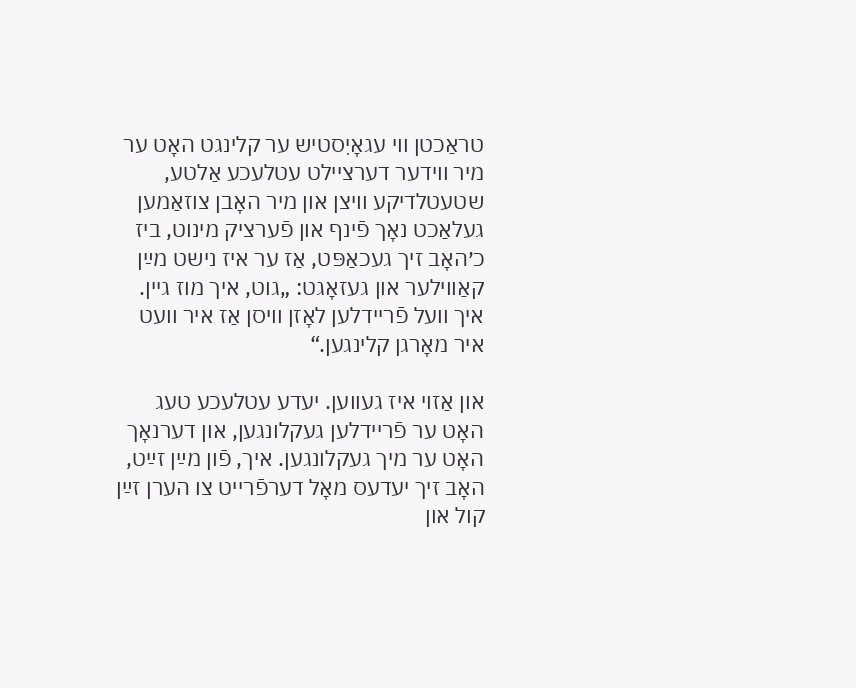טראַכטן ווי עגאָיִסטיש ער קלינגט האָט ער מיר ווידער דערציילט עטלעכע אַלטע, שטעטלדיקע וויצן און מיר האָבן צוזאַמען געלאַכט נאָך פֿינף און פֿערציק מינוט, ביז כ׳האָב זיך געכאַפּט, אַז ער איז נישט מײַן קאַווילער און געזאָגט: „גוט, איך מוז גיין. איך וועל פֿריידלען לאָזן וויסן אַז איר וועט איר מאָרגן קלינגען.“

און אַזוי איז געווען. יעדע עטלעכע טעג האָט ער פֿריידלען געקלונגען, און דערנאָך האָט ער מיך געקלונגען. איך, פֿון מײַן זײַט, האָב זיך יעדעס מאָל דערפֿרייט צו הערן זײַן קול און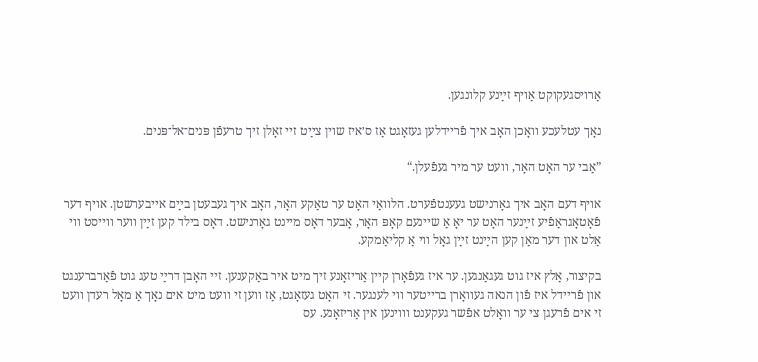אַרויסגעקוקט אַויף זײַנע קלונגען.

נאָך עטלעכע וואָכן האָב איך פֿריידלען געזאָגט אַז ס׳איז שוין צײַט זיי זאָלן זיך טרעפֿן פּנים־אל־פּנים.

”אַבי ער האָט האָר, וועט ער מיר געפֿעלן.“

אויף דעם האָב איך גאָרנישט געענטפֿערט. הלוואַי האָט ער טאַקע האָר, האָב איך געבעטן בײַם אייבערשטן. אויף דער פֿאָטאָגראַפֿיע זײַנער האָט ער יאָ אַ שיינעם קאָפּ האָר, אָבער דאָס מיינט גאָרנישט. דאָס בילד קען זײַן ווער ווייסט ווי אַלט און דער מאַן קען הײַנט זײַן גאָל ווי אַ קליאַמקע.

בקיצור, אַלץ איז גוט געגאַנגען. ער איז געפֿאָרן קיין אַריזאָנע זיך מיט איר באַקענען. זיי האָבן דרײַ טעג גוט פֿאַרברענגט און פֿריידל איז פֿון הנאה געוואָרן ברייטער ווי לענגער. זי האָט געזאָגט, אַז ווען זי וועט מיט אים נאָך אַ מאָל רעדן וועט זי אים פֿרעגן צי ער וואָלט אפֿשר געקענט וווינען אין אַריזאָנע. עס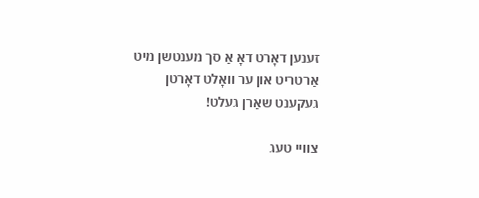זענען דאָרט דאָ אַ סך מענטשן מיט אַרטריט און ער וואָלט דאָרטן געקענט שאַרן געלט!

צוויי טעג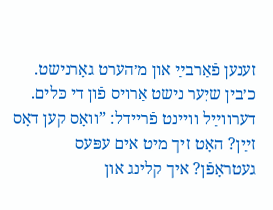זענען פֿאַרבײַ און מ׳הערט גאָרנישט. כ׳בין שיִער נישט אַרויס פֿון די כּלים. דערווײַל וויינט פֿריידל: ”וואָס קען דאָס זײַן? האָט זיך מיט אים עפּעס געטראָפֿן? איך קלינג און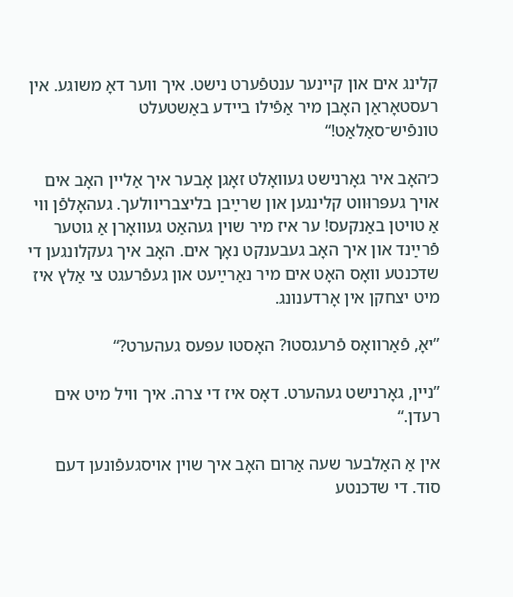קלינג אים און קיינער ענטפֿערט נישט. איך ווער דאָ משוגע. אין רעסטאָראַן האָבן מיר אַפֿילו ביידע באַשטעלט טונפֿיש־סאַלאַט!“

כ׳האָב איר גאָרנישט געוואָלט זאָגן אָבער איך אַליין האָב אים אויך געפּרוּווט קלינגען און שרײַבן בליצבריוולעך. געהאָלפֿן ווי אַ טויטן באַנקעס! ער איז מיר שוין געהאַט געוואָרן אַ גוטער פֿרײַנד און איך האָב געבענקט נאָך אים. האָב איך געקלונגען די שדכנטע וואָס האָט אים מיר נאַרײַעט און געפֿרעגט צי אַלץ איז מיט יצחקן אין אָרדענונג.

”יאָ, פֿאַרוואָס פֿרעגסטו? האָסטו עפּעס געהערט?“

”ניין, גאָרנישט געהערט. דאָס איז די צרה. איך וויל מיט אים רעדן.“

אין אַ האַלבער שעה אַרום האָב איך שוין אויסגעפֿונען דעם סוד. די שדכנטע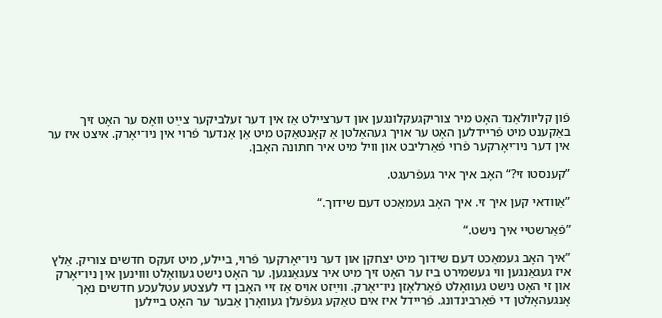פֿון קליוולאַנד האָט מיר צוריקגעקלונגען און דערציילט אַז אין דער זעלביקער צײַט וואָס ער האָט זיך באַקענט מיט פֿריידלען האָט ער אויך געהאַלטן אַ קאָנטאַקט מיט אַן אַנדער פֿרוי אין ניו־יאָרק. איצט איז ער אין דער ניו־יאָרקער פֿרוי פֿאַרליבט און וויל מיט איר חתונה האָבן.

”קענסטו זי?“ האָב איך איר געפֿרעגט.

”אַוודאי קען איך זי. איך האָב געמאַכט דעם שידוך.“

”פֿאַרשטיי איך נישט.“

”איך האָב געמאַכט דעם שידוך מיט יצחקן און דער ניו־יאָרקער פֿרוי, ביילע, מיט זעקס חדשים צוריק. אַלץ איז געגאַנגען ווי געשמירט ביז ער האָט זיך מיט איר צעגאַנגען. ער האָט נישט געוואָלט וווינען אין ניו־יאָרק און זי האָט נישט געוואָלט פֿאַרלאָזן ניו־יאָרק. ווײַזט אויס אַז זיי האָבן די לעצטע עטלעכע חדשים נאָך אָנגעהאָלטן די פֿאַרבינדונג. פֿריידל איז אים טאַקע געפֿעלן געוואָרן אַבער ער האָט ביילען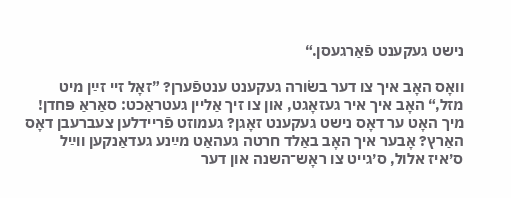נישט געקענט פֿאַרגעסן.“

וואָס האָב איך צו דער בשׂורה געקענט ענטפֿערן? ”זאָל זיי זײַן מיט מזל,“ האָב איך איר געזאָגט, און צו זיך אַליין געטראַכט: סאַראַ פּחדן! מיך האָט ער דאָס נישט געקענט זאָגן? געמוזט פֿריידלען צעברעבן דאָס האַרץ? אָבער איך האָב באַלד חרטה געהאַט מײַנע געדאַנקען ווײַל ס׳איז אלול, ס׳גייט צו ראָש־השנה און דער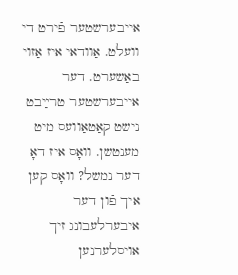אייבערשטער פֿירט די וועלט. אַוודאי איז אַזוי באַשערט. דער אייבערשטער טרײַבט נישט קאַטאַוועס מיט מענטשן. וואָס איז דאָ דער נמשל? וואָס קען איך פֿון דער איבערלעבונג זיך אויסלערנען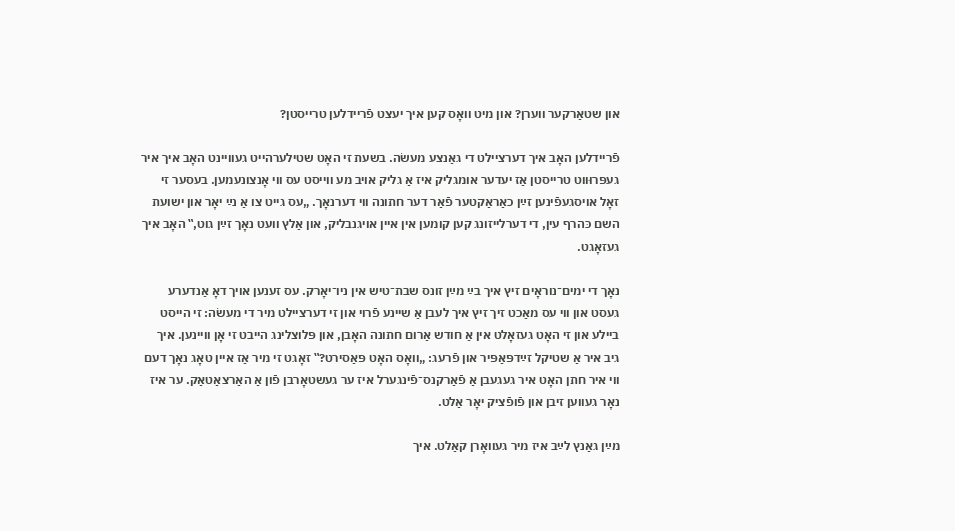און שטאַרקער ווערן? און מיט וואָס קען איך יעצט פֿריידלען טרייסטן?

פֿריידלען האָב איך דערציילט די גאַנצע מעשׂה. בשעת זי האָט שטילערהייט געוויינט האָב איך איר געפּרוּווט טרייסטן אַז יעדער אומגליק איז אַ גליק אויב מע ווייסט עס ווי אָנצונעמען. בעסער זי זאָל אויסגעפֿינען זײַן כאַראַקטער פֿאַר דער חתונה ווי דערנאָך. „עס גייט צו אַ נײַ יאָר און ישועת השם כּהרף עין, די דערלייזונג קען קומען אין איין אויגנבליק, און אַלץ וועט נאָך זײַן גוט,‟ האָב איך געזאָגט.

נאָך די ימים־נוראָים זיץ איך בײַ מײַן זונס שבת־טיש אין ניו־יאָרק. עס זענען אויך דאָ אַנדערע געסט און ווי עס מאַכט זיך זיץ איך לעבן אַ שיינע פֿרוי און זי דערציילט מיר די מעשׂה: זי הייסט ביילע און זי האָט געזאָלט אין אַ חודש אַרום חתונה האָבן, און פּלוצלינג הייבט זי אָן וויינען. איך גיב איר אַ שטיקל זײַדפּאַפּיר און פֿרעג: „וואָס האָט פּאַסירט?‟ זאָגט זי מיר אַז איין טאָג נאָך דעם ווי איר חתן האָט איר געגעבן אַ פֿאַרקנס־פֿינגערל איז ער געשטאָרבן פֿון אַ האַרצאַטאַק. ער איז נאָר געווען זיבן און פֿופֿציק יאָר אַלט.

מײַן גאַנץ לײַב איז מיר געוואָרן קאַלט. איך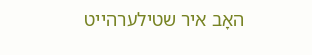האָב איר שטילערהייט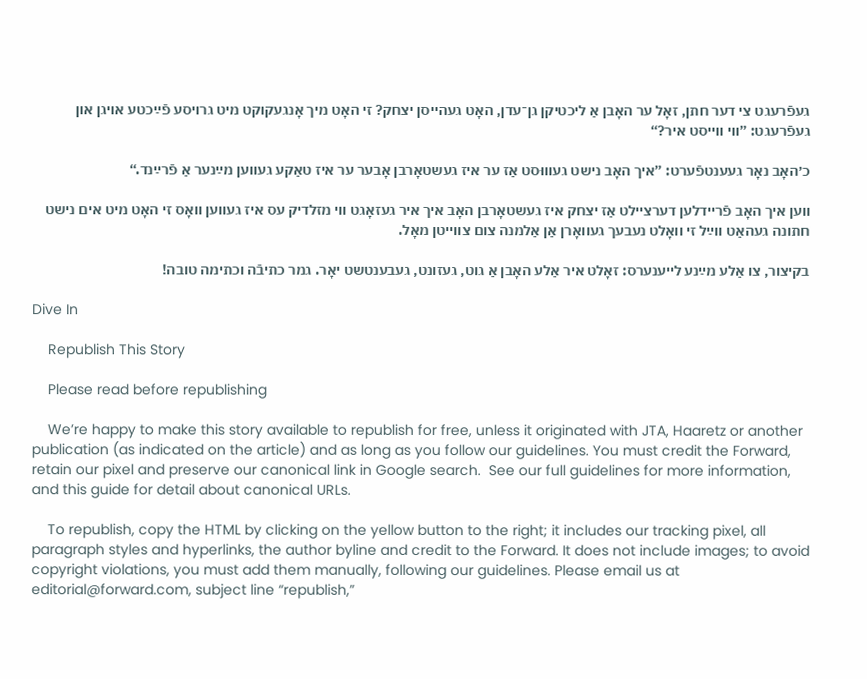געפֿרעגט צי דער חתן, זאָל ער האָבן אַ ליכטיקן גן־עדן, האָט געהייסן יצחק? זי האָט מיך אָנגעקוקט מיט גרויסע פֿײַכטע אויגן און געפֿרעגט: ”ווי ווייסט איר?“

כ׳האָב נאָר געענטפֿערט: ”איך האָב נישט געוווּסט אַז ער איז געשטאָרבן אָבער ער איז טאַקע געווען מײַנער אַ פֿרײַנד.“

ווען איך האָב פֿריידלען דערציילט אַז יצחק איז געשטאָרבן האָב איך איר געזאָגט ווי מזלדיק עס איז געווען וואָס זי האָט מיט אים נישט חתונה געהאַט ווײַל זי וואָלט נעבעך געוואָרן אַן אַלמנה צום צווייטן מאָל.

בקיצור, צו אַלע מײַנע לייענערס: זאָלט איר אַלע האָבן אַ גוט, געזונט, געבענטשט יאָר. גמר כתיבֿה וכתימה טובה!

Dive In

    Republish This Story

    Please read before republishing

    We’re happy to make this story available to republish for free, unless it originated with JTA, Haaretz or another publication (as indicated on the article) and as long as you follow our guidelines. You must credit the Forward, retain our pixel and preserve our canonical link in Google search.  See our full guidelines for more information, and this guide for detail about canonical URLs.

    To republish, copy the HTML by clicking on the yellow button to the right; it includes our tracking pixel, all paragraph styles and hyperlinks, the author byline and credit to the Forward. It does not include images; to avoid copyright violations, you must add them manually, following our guidelines. Please email us at editorial@forward.com, subject line “republish,”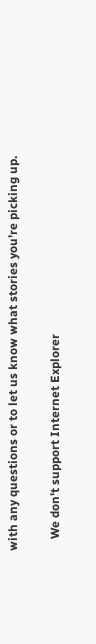with any questions or to let us know what stories you’re picking up.

    We don't support Internet Explorer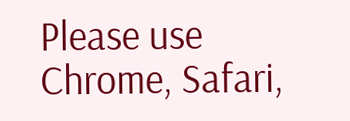Please use Chrome, Safari,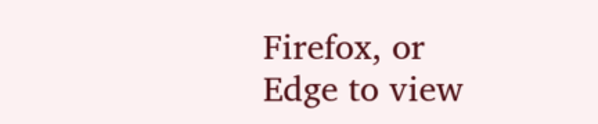Firefox, or Edge to view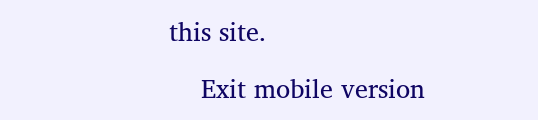this site.

    Exit mobile version